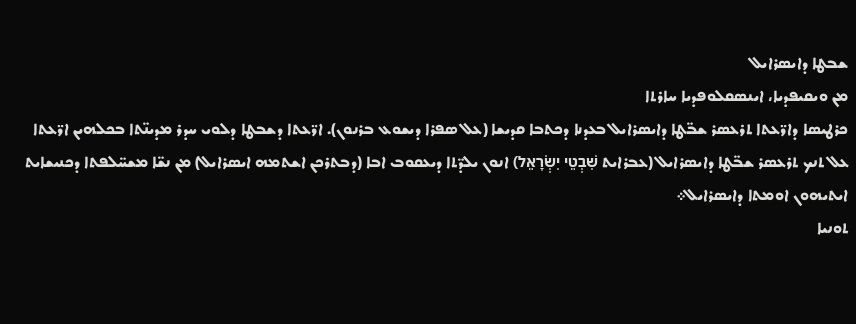ܫܒܛܐ ܕܐܝܣܪܐܝܠ
ܡܢ ܘܝܩܝܦܕܝܐ، ܐܝܢܣܩܠܘܦܕܝܐ ܚܐܪܬܐ
ܟܪܛܝܣܐ ܕܐܪ̈ܥܬܐ ܬܪܥܣܪ ܫܒ̈ܛܐ ܕܐܝܣܪܐܝܠ ܒܥܕܢܐ ܕܟܬܒܐ ܩܕܝܫܐ (ܥܠ ܣܦܪܐ ܕܝܫܘܥ ܒܪܢܘܢ). ܐܪ̈ܥܬܐ ܕܫܒܛܐ ܕܠܘܝ ܚܕܪ ܡܕܝܢ̈ܬܐ ܒܟܠܗܝܢ ܐܪ̈ܥܬܐ
ܥܠ ܬܢܟ ܬܪܥܣܪ ܫܒ̈ܛܐ ܕܐܝܣܪܐܝܠ (ܥܒܪܐܝܬ שִׁבְטֵי יִשְׂרָאֵל) ܐܢܘܢ ܝܠܕ̈ܬܐ ܕܝܥܩܘܒ ܐܒܐ (ܕܒܬܪܟܢ ܐܫܬܡܗ ܐܝܣܪܐܝܠ) ܡܢ ܢܫ̈ܐ ܡܫܚ̈ܠܦܬܐ ܕܟܢܝܫܐܝܬ ܐܝܬܝܗܘܢ ܐܘܡܬܐ ܕܐܝܣܪܐܝܠ܀
ܬܘܢܝܐ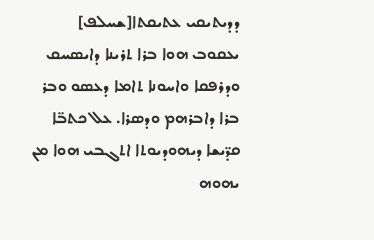ܕܕܝܬܝܩܝ ܥܬܝܩܬܐ[ܫܚܠܦ]
ܝܥܩܘܒ ܗܘܐ ܒܪܐ ܬܪܝܢܐ ܕܐܝܣܚܩ ܘܕܪܦܩܐ ܘܐܚܘܢܐ ܬܐܡܐ ܕܥܣܘ ܘܒܪ ܒܪܐ ܕܐܒܪܗܡ ܘܕܣܪܐ. ܥܠ ܟܬܒ̈ܐ ܩܕ̈ܝܫܐ ܕܝܗܘܕܝܘܬܐ ܐܬܓܒܝ ܗܘܐ ܡܢ ܝܗܘܗ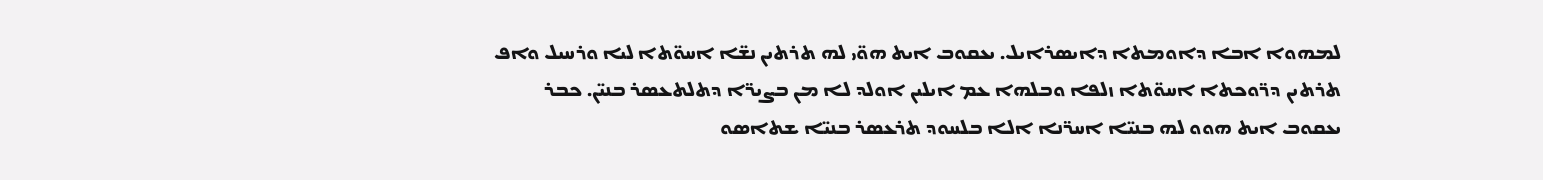ܠܡܗܘܐ ܐܒܐ ܕܐܘܡܬܐ ܕܐܝܣܪܐܝܠ. ܝܥܩܘܒ ܐܝܬ ܗܘ̈ܝ ܠܗ ܬܪܬܝܢ ܢܫ̈ܐ ܐܚܘ̈ܬܐ ܠܝܐ ܘܪܚܝܠ ܘܐܦ ܬܪܬܝܢ ܕܪ̈ܘܟܬܐ ܐܚܘ̈ܬܐ ܙܠܦܐ ܘܒܠܗܐ ܥܡ ܐܝܠܝܢ ܐܘܠܕ ܠܐ ܡܢ ܒܨܝܪ̈ܐ ܕܬܠܬܥܣܪ ܒܢܝ̈ܢ. ܟܒܪ ܝܥܩܘܒ ܐܝܬ ܗܘܘ ܠܗ ܒܢܝ̈ܐ ܐܚܪ̈ܢܐ ܐܠܐ ܒܠܚܘܕ ܬܪܥܣܪ ܒܢܝ̈ܐ ܫܬܐܣܘ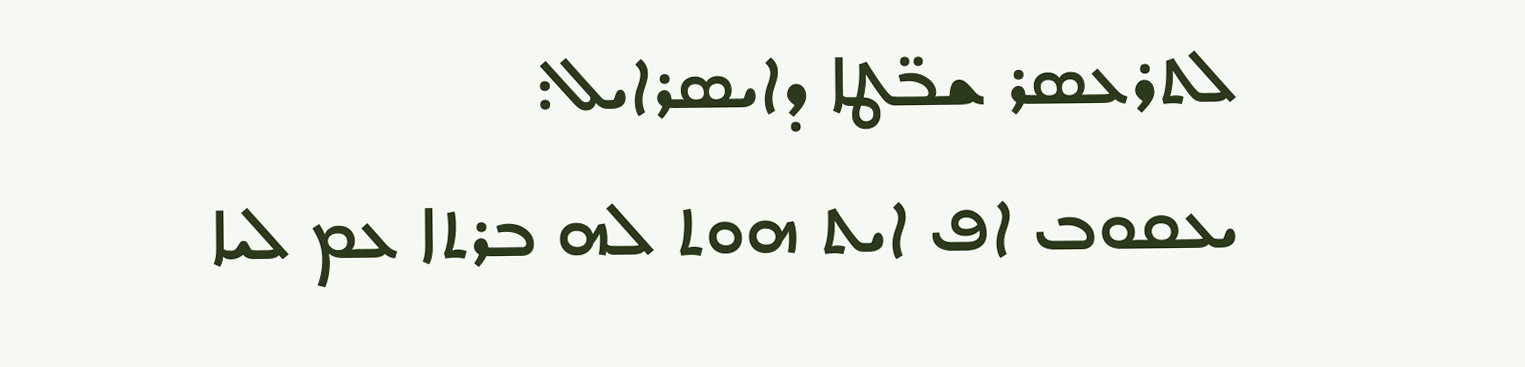ܠܬܪܥܣܪ ܫܒ̈ܛܐ ܕܐܝܣܪܐܝܠ:
ܝܥܩܘܒ ܐܦ ܐܝܬ ܗܘܬ ܠܗ ܒܪܬܐ ܥܡ ܠܝܐ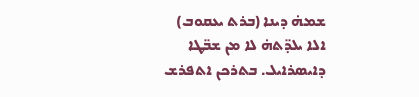ܫܡܗ̇ ܕܝܢܐ (ܒܪܬ ܝܥܩܘܒ) ܐܠܐ ܝܠܕ̈ܬܗ̇ ܠܐ ܡܢ ܫܒ̈ܛܐ ܕܐܝܣܪܐܝܠ. ܒܬܪܟܢ ܐܬܦܪܫ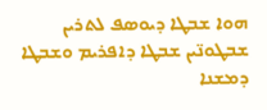ܗܘܐ ܫܒܛܐ ܕܝܘܣܦ ܠܬܪܝܢ ܫܒܛܘܢ̈ܝܢ ܫܒܛܐ ܕܐܦܪܝܡ ܘܫܒܛܐ ܕܡܫܢܐ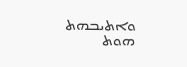ܘܐܬܝܒܗܬ ܗܘܬ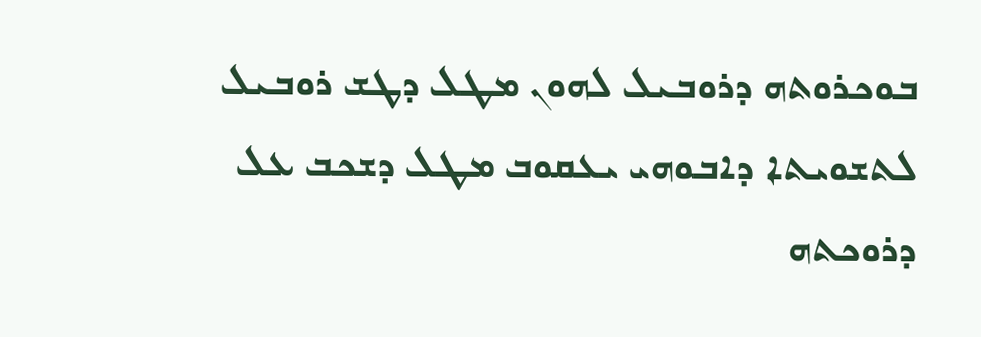ܒܘܟܪܘܬܗ ܕܪܘܒܝܠ ܠܗܘܢ ܡܛܠ ܕܛܫ ܪܘܒܝܠ ܠܬܫܘܝܬܐ ܕܐܒܘܗܝ ܝܥܩܘܒ ܡܛܠ ܕܫܟܒ ܥܠ ܕܪܘܟܬܗ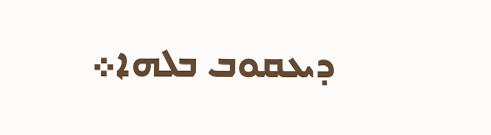ܕܝܥܩܘܒ ܒܠܗܐ܀